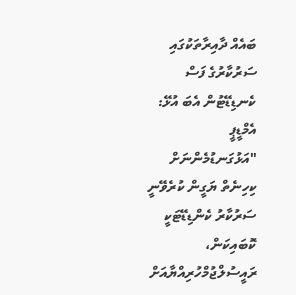ބައެއް ދާއިރާތަކުގައި ސަރުކާރުގެ ފަސް ކެނޑިޑޭޓުން އެބަ އުޅޭ: އެމްޑީޕީ
"އަޅުގަނޑުމެންނަށް ކިހިނެތް ޔަގީން ކުރެވޭނީ ސަރުކާރު ކެންޑިޑޭޓަކީ ކޮބައިކަން، ރައީސުލްޖުމްހުރިއްޔާއަށް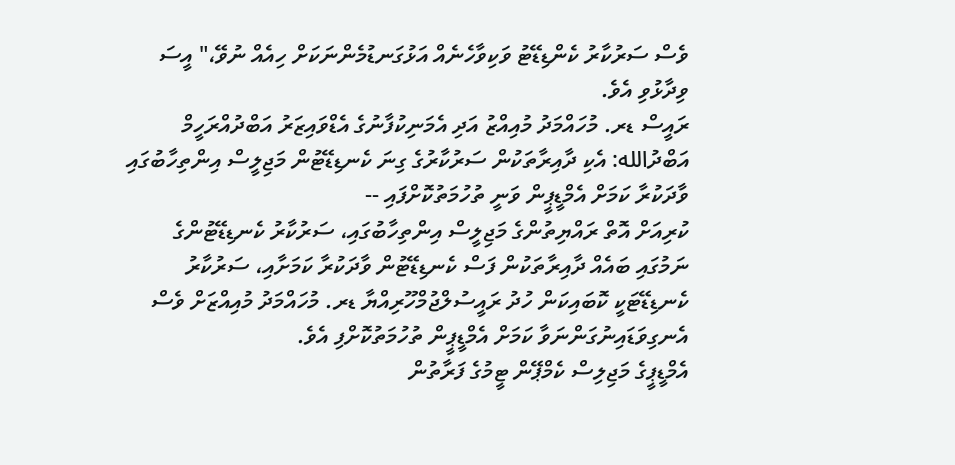ވެސް ސަރުކާރު ކެންޑިޑޭޓު ވަކިވާހެނެއް އަޅުގަނޑުމެންނަކަށް ހިއެއް ނުވޭ،" އީސަ ވިދާޅުވި އެވެ.
ރައީސް ޑރ. މުހައްމަދު މުއިއްޒު އަދި އެމަނިކުފާނުގެ އެޑްވައިޒަރު އަބްދުއްރަހީމް އަބްދުالله: އެކި ދާއިރާތަކުން ސަރުކާރުގެ ގިނަ ކެނޑިޑޭޓުން މަޖިލީސް އިންތިހާބުގައި ވާދަކުރާ ކަމަށް އެމްޑީޕީން ވަނީ ތުހުމަތުކޮށްފައި --
ކުރިއަށް އޮތް ރައްޔިތުންގެ މަޖިލީސް އިންތިހާބުގައި، ސަރުކާރު ކެނޑިޑޭޓުންގެ ނަމުގައި ބައެއް ދާއިރާތަކުން ފަސް ކެނޑިޑޭޓުން ވާދަކުރާ ކަމަށާއި، ސަރުކާރު ކެނޑިޑޭޓަކީ ކޮބައިކަން ހުދު ރައީސުލްޖުމްހޫރިއްޔާ ޑރ. މުހައްމަދު މުއިއްޒަށް ވެސް އެނގިވަޑައިނުގަންނަވާ ކަމަށް އެމްޑީޕީން ތުހުމަތުކޮށްފި އެވެ.
އެމްޑީޕީގެ މަޖިލިސް ކެމްޕޭން ޓީމުގެ ފަރާތުން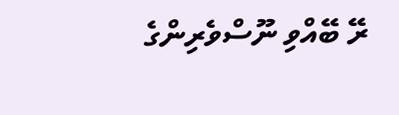ރޭ ބޭއްވި ނޫސްވެރިންގެ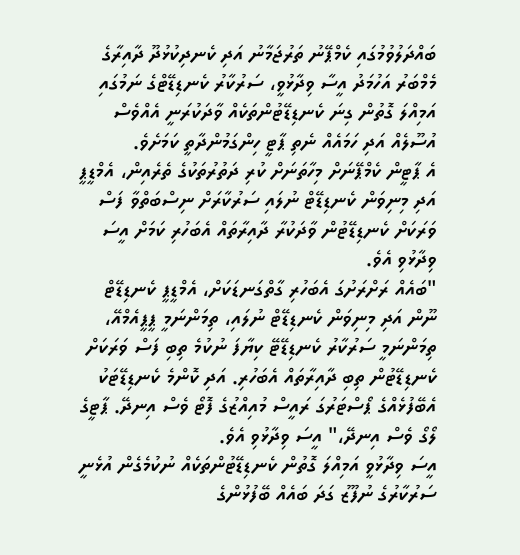ބައްދަލުވުމުގައި ކެމްޕޭނު ތަރުޖަމާނު އަދި ކެނދިކުޅުދޫ ދާއިރާގެ މެމްބަރު އަހުމަދު އީސާ ވިދާޅުވީ، ސަރުކާރު ކެނޑިޑޭޓްގެ ނަމުގައި އަމިއްލަ ގޮތުން ގިނަ ކެނޑިޑޭޓުންތަކެއް ވާދަކުރަނީ އެއްވެސް އުސޫލެއް އަދި ހަމައެއް ނެތި ޕާޓީ ހިންގަމުންދާތީ ކަމަށެވެ.
އެ ޕާޓީން ކެމްޕޭނަށް މިހާތަނަށް ކުރި ދަތުރުތަކުގެ ތެރެއިން، އެމްޑީޕީ އަދި މިނިވަން ކެނޑިޑޭޓް ނުލައި ސަރުކާރަށް ނިސްބަތްވާ ފަސް ވަރަކަށް ކެނޑިޑޭޓުން ވާދަކުރާ ދާއިރާތައް އެބަހުރި ކަމަށް އީސަ ވިދާޅުވި އެވެ.
"ބައެއް ރަށްރަށުގަ އެބަހުރި ގާތްގަނޑަކަށް، އެމްޑީޕީ ކެނޑިޑޭޓް ނޫން އަދި މިނިވަން ކެނޑިޑޭޓް ނުލައި، ތިމަންނަމީ ޕީޕީއެމްއޭ، ތިމަންނަމީ ސަރުކާރު ކެނޑިޑޭޓޭ ކިޔާފަ ނުކުމެ ތިބި ފަސް ވަރަކަށް ކެނޑިޑޭޓުން ތިބި ދާއިރާތައް އެބަހުރި. އަދި ކޮންމެ ކެނޑިޑޭޓަކު އެބޭފުޅެއްގެ ޕޯސްޓަރުގަ ރައީސް މުއިއްޒުގެ ފޮޓޯ ވެސް އިނދޭ. ޕާޓީގެ ލޯގޯ ވެސް އިނދޭ،" އީސަ ވިދާޅުވި އެވެ.
އީސަ ވިދާޅުވީ އަމިއްލަ ގޮތުން ކެނޑިޑޭޓުންތަކެއް ނުކުމެގެން އުޅެނީ ސަރުކާރުގެ ނުފޫޒު ގަދަ ބައެއް ބޭފުޅުންގެ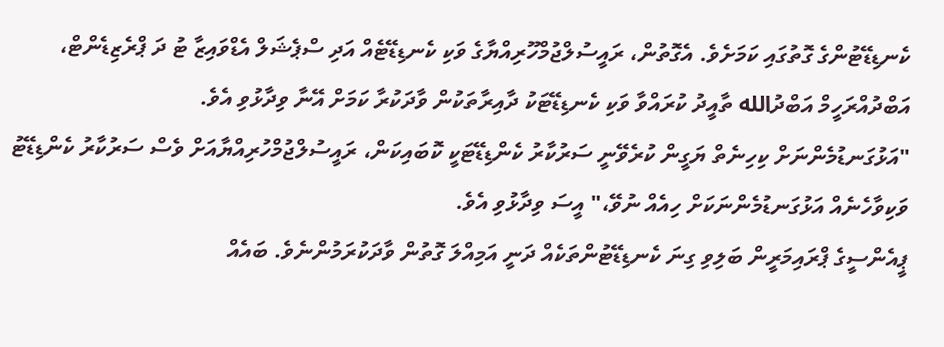ކެނޑިޑޭޓުންގެ ގޮތުގައި ކަމަށެވެ. އެގޮތުން، ރައީސުލްޖުމްހޫރިއްޔާގެ ވަކި ކެނޑިޑޭޓެއް އަދި ސްޕެޝަލް އެޑްވައިޒާ ޓު ދަ ޕްރެޒިޑެންޓް، އަބްދުއްރަހީމް އަބްދުالله ތާއީދު ކުރައްވާ ވަކި ކެނޑިޑޭޓަކު ދާއިރާތަކުން ވާދަކުރާ ކަމަށް އޭނާ ވިދާޅުވި އެވެ.
"އަޅުގަނޑުމެންނަށް ކިހިނެތް ޔަގީން ކުރެވޭނީ ސަރުކާރު ކެންޑިޑޭޓަކީ ކޮބައިކަން، ރައީސުލްޖުމްހުރިއްޔާއަށް ވެސް ސަރުކާރު ކެންޑިޑޭޓު ވަކިވާހެނެއް އަޅުގަނޑުމެންނަކަށް ހިއެއް ނުވޭ،" އީސަ ވިދާޅުވި އެވެ.
ޕީއެންސީގެ ޕްރައިމަރީން ބަލިވި ގިނަ ކެނޑިޑޭޓުންތަކެއް ދަނީ އަމިއްލަ ގޮތުން ވާދަކުރަމުންނެވެ. ބައެއް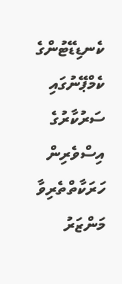ކެނޑިޑޭޓުންގެ ކެމްޕޭނުގައި ސަރުކާރުގެ އިސްވެރިން ހަރަކާތްތެރިވާ މަންޒަރު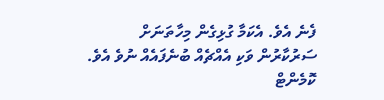ފެނެ އެވެ. އެކަމާ ގުޅިގެން މިހާތަނަށް ސަރުކާރުން ވަކި އެއްޗެއް ބުނެފައެއް ނުވެ އެވެ.
ކޮމެންޓް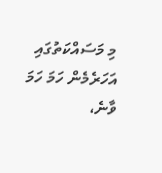މި މަސައްކަތުގައި އަހަރެމެން ހަމަ ހަމަ ވާނެ،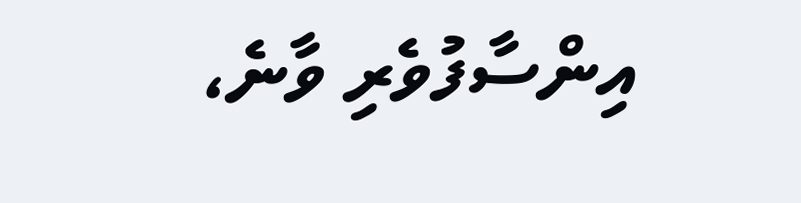އިންސާފުވެރި ވާނެ،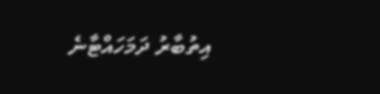އިތުބާރު ދަމަހައްޓާނެ